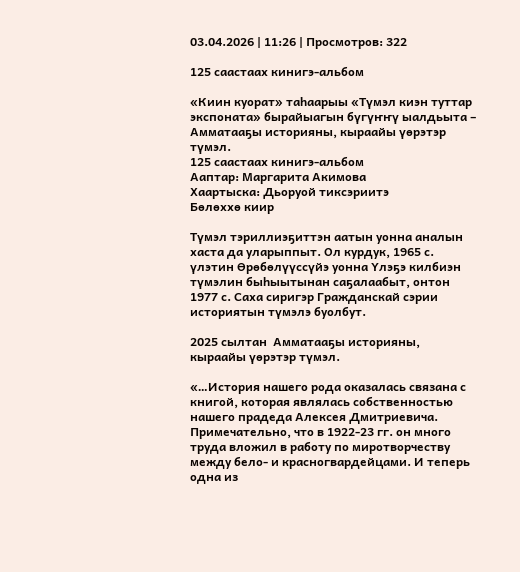03.04.2026 | 11:26 | Просмотров: 322

125 саастаах кинигэ-альбом

«Киин куорат» таһаарыы «Түмэл киэн туттар экспоната» бырайыагын бүгүҥҥү ыалдьыта – Амматааҕы историяны, кыраайы үөрэтэр түмэл.
125 саастаах кинигэ-альбом
Ааптар: Маргарита Акимова
Хаартыска: Дьоруой тиксэриитэ
Бөлөххө киир

Түмэл тэриллиэҕиттэн аатын уонна аналын хаста да уларыппыт. Ол курдук, 1965 с. үлэтин Өрөбөлүүссүйэ уонна Үлэҕэ килбиэн түмэлин быһыытынан саҕалаабыт, онтон 1977 с. Саха сиригэр Гражданскай сэрии историятын түмэлэ буолбут.

2025 сылтан  Амматааҕы историяны, кыраайы үөрэтэр түмэл.

«…История нашего рода оказалась связана с книгой, которая являлась собственностью нашего прадеда Алексея Дмитриевича. Примечательно, что в 1922-23 гг. он много труда вложил в работу по миротворчеству между бело- и красногвардейцами. И теперь одна из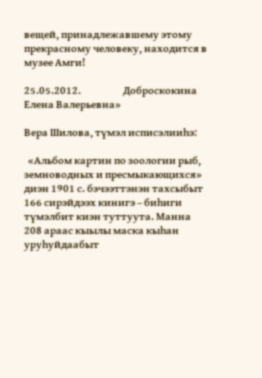вещей, принадлежавшему этому прекрасному человеку, находится в музее Амги!

25.05.2012.                     Доброскокина Елена Валерьевна»

Вера Шилова, түмэл исписэлииһэ:

  «Альбом картин по зоологии рыб, земноводных и пресмыкающихся» диэн 1901 с. бэчээттэнэн тахсыбыт 166 сирэйдээх кинигэ – биһиги түмэлбит киэн туттуута. Манна 208 араас кыылы маска кыһан уруһуйдаабыт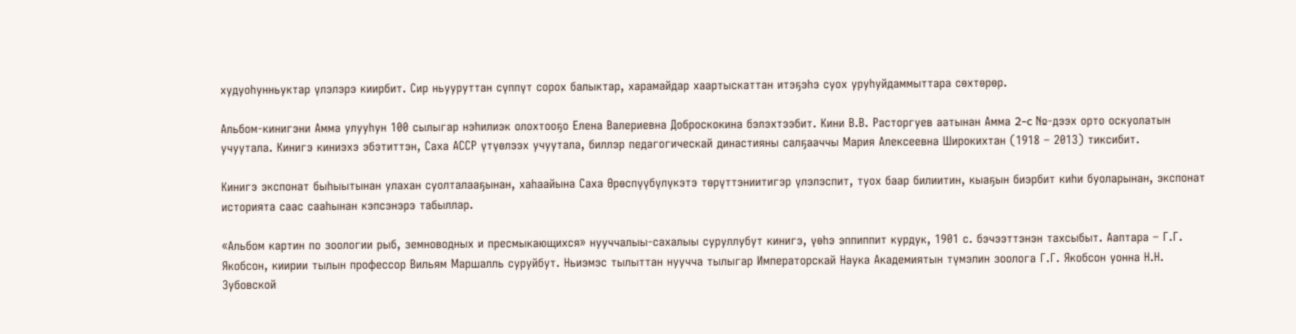худуоһунньуктар үлэлэрэ киирбит. Сир ньууруттан сүппүт сорох балыктар, харамайдар хаартыскаттан итэҕэһэ суох уруһуйдаммыттара сөхтөрөр.

Альбом-кинигэни Амма улууһун 100 сылыгар нэһилиэк олохтооҕо Елена Валериевна Доброскокина бэлэхтээбит. Кини В.В. Расторгуев аатынан Амма 2-c №-дээх орто оскуолатын учуутала. Кинигэ киниэхэ эбэтиттэн, Саха АССР үтүөлээх учуутала, биллэр педагогическай династияны салҕааччы Мария Алексеевна Широкихтан (1918 – 2013) тиксибит.

Кинигэ экспонат быһыытынан улахан суолталааҕынан, хаһаайына Саха Өрөспүүбүлүкэтэ төрүттэниитигэр үлэлэспит, туох баар билиитин, кыаҕын биэрбит киһи буоларынан, экспонат историята саас сааһынан кэпсэнэрэ табыллар.

«Альбом картин по зоологии рыб, земноводных и пресмыкающихся» нууччалыы-сахалыы суруллубут кинигэ, үөһэ эппиппит курдук, 1901 с. бэчээттэнэн тахсыбыт. Ааптара – Г.Г. Якобсон, киирии тылын профессор Вильям Маршалль суруйбут. Ньиэмэс тылыттан нуучча тылыгар Императорскай Наука Академиятын түмэлин зоолога Г.Г. Якобсон уонна Н.Н. Зубовской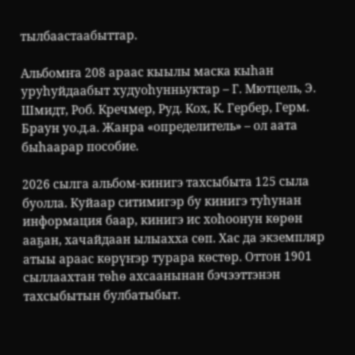тылбаастаабыттар.

Альбомҥа 208 араас кыылы маска кыһан уруһуйдаабыт худуоһунньуктар – Г. Мютцель, Э. Шмидт, Роб. Кречмер, Руд. Кох, К. Гербер, Герм. Браун уо.д.а. Жанра «определитель» – ол аата быһаарар пособие.

2026 сылга альбом-кинигэ тахсыбыта 125 сыла буолла. Куйаар ситимигэр бу кинигэ туһунан информация баар, кинигэ ис хоһоонун көрөн ааҕан, хачайдаан ылыахха сөп. Хас да экземпляр атыы араас көрүҥэр турара көстөр. Оттон 1901 сыллаахтан төһө ахсаанынан бэчээттэнэн тахсыбытын булбатыбыт.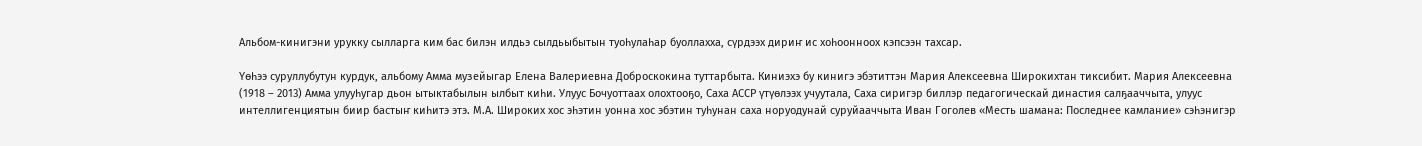Альбом-кинигэни урукку сылларга ким бас билэн илдьэ сылдьыбытын туоһулаһар буоллахха, сүрдээх дириҥ ис хоһоонноох кэпсээн тахсар.

Үөһээ суруллубутун курдук, альбому Амма музейыгар Елена Валериевна Доброскокина туттарбыта. Киниэхэ бу кинигэ эбэтиттэн Мария Алексеевна Широкихтан тиксибит. Мария Алексеевна (1918 – 2013) Амма улууһугар дьон ытыктабылын ылбыт киһи. Улуус Бочуоттаах олохтооҕо, Саха АССР үтүөлээх учуутала, Саха сиригэр биллэр педагогическай династия салҕааччыта, улуус интеллигенциятын биир бастыҥ киһитэ этэ. М.А. Широких хос эһэтин уонна хос эбэтин туһунан саха норуодунай суруйааччыта Иван Гоголев «Месть шамана: Последнее камлание» сэһэнигэр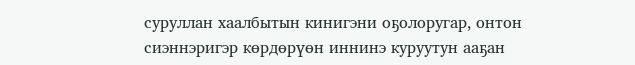суруллан хаалбытын кинигэни оҕолоругар, онтон сиэннэригэр көрдөрүөн иннинэ куруутун ааҕан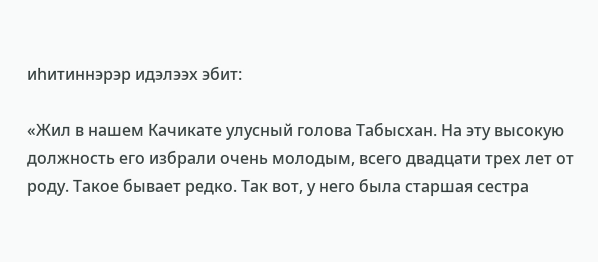иһитиннэрэр идэлээх эбит:

«Жил в нашем Качикате улусный голова Табысхан. На эту высокую должность его избрали очень молодым, всего двадцати трех лет от роду. Такое бывает редко. Так вот, у него была старшая сестра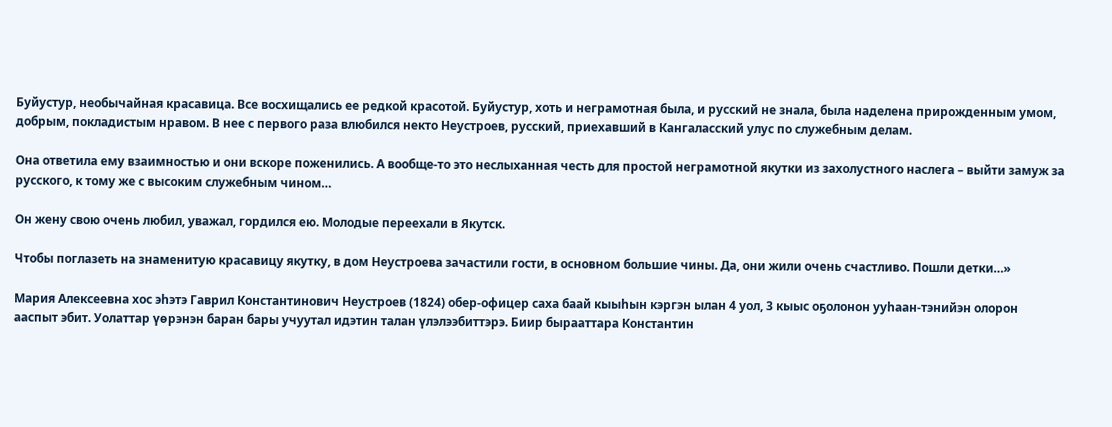Буйустур, необычайная красавица. Все восхищались ее редкой красотой. Буйустур, хоть и неграмотная была, и русский не знала, была наделена прирожденным умом, добрым, покладистым нравом. В нее с первого раза влюбился некто Неустроев, русский, приехавший в Кангаласский улус по служебным делам.

Она ответила ему взаимностью и они вскоре поженились. А вообще-то это неслыханная честь для простой неграмотной якутки из захолустного наслега – выйти замуж за русского, к тому же с высоким служебным чином…

Он жену свою очень любил, уважал, гордился ею. Молодые переехали в Якутск.

Чтобы поглазеть на знаменитую красавицу якутку, в дом Неустроева зачастили гости, в основном большие чины. Да, они жили очень счастливо. Пошли детки…»

Мария Алексеевна хос эһэтэ Гаврил Константинович Неустроев (1824) обер-офицер саха баай кыыһын кэргэн ылан 4 уол, 3 кыыс оҕолонон ууһаан-тэнийэн олорон ааспыт эбит. Уолаттар үөрэнэн баран бары учуутал идэтин талан үлэлээбиттэрэ. Биир бырааттара Константин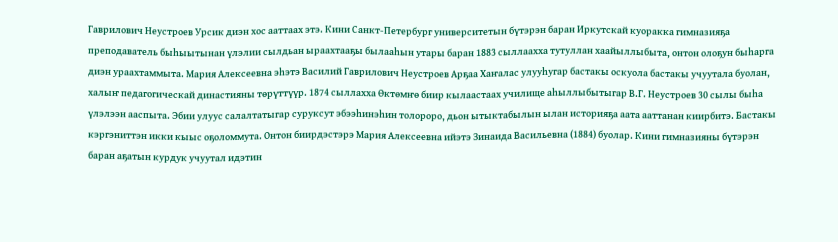Гаврилович Неустроев Урсик диэн хос ааттаах этэ. Кини Санкт-Петербург университетын бүтэрэн баран Иркутскай куоракка гимназияҕа преподаватель быһыытынан үлэлии сылдьан ыраахтааҕы былааһын утары баран 1883 сыллаахха тутуллан хаайыллыбыта, онтон олоҕун быһарга диэн ураахтаммыта. Мария Алексеевна эһэтэ Василий Гаврилович Неустроев Арҕаа Хаҥалас улууһугар бастакы оскуола бастакы учуутала буолан, халыҥ педагогическай династияны төрүттүүр. 1874 сыллахха Өктөмҥө биир кылаастаах училище аһыллыбытыгар В.Г. Неустроев 30 сылы быһа үлэлээн ааспыта. Эбии улуус салалтатыгар суруксут эбээһинэһин толороро, дьон ытыктабылын ылан историяҕа аата ааттанан киирбитэ. Бастакы кэргэниттэн икки кыыс оҕоломмута. Онтон биирдэстэрэ Мария Алексеевна ийэтэ Зинаида Васильевна (1884) буолар. Кини гимназияны бүтэрэн баран аҕатын курдук учуутал идэтин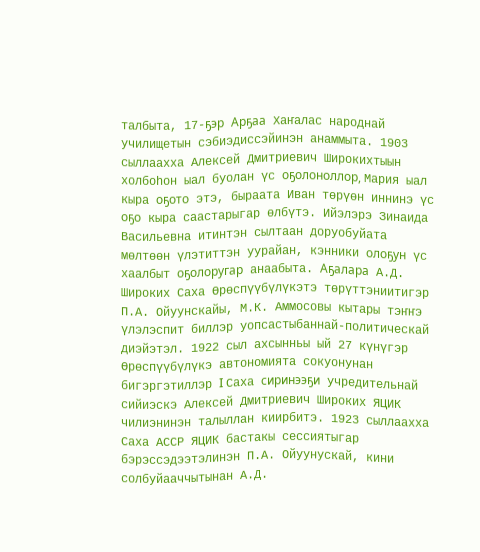талбыта, 17-ҕэр Арҕаа Хаҥалас народнай училищетын сэбиэдиссэйинэн анаммыта. 1903 сыллаахха Алексей Дмитриевич Широкихтыын холбоһон ыал буолан үс оҕолоноллор, Мария ыал кыра оҕото этэ, быраата Иван төрүөн иннинэ үс оҕо кыра саастарыгар өлбүтэ. Ийэлэрэ Зинаида Васильевна итинтэн сылтаан доруобуйата мөлтөөн үлэтиттэн уурайан, кэнники олоҕун үс хаалбыт оҕолоругар анаабыта. Аҕалара А.Д. Широких Саха Өрөспүүбүлүкэтэ төрүттэниитигэр П.А. Ойуунскайы, М.К. Аммосовы кытары тэҥҥэ үлэлэспит биллэр уопсастыбаннай-политическай диэйэтэл. 1922 сыл ахсынньы ый 27 күнүгэр Өрөспүүбүлүкэ автономията сокуонунан бигэргэтиллэр I Саха сиринээҕи учредительнай сийиэскэ Алексей Дмитриевич Широких ЯЦИК чилиэнинэн талыллан киирбитэ. 1923 сыллаахха Саха АССР ЯЦИК бастакы сессиятыгар бэрэссэдээтэлинэн П.А. Ойуунускай, кини солбуйааччытынан А.Д.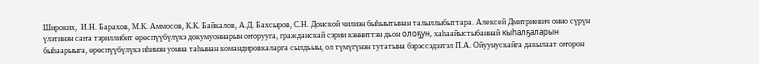Широких,  И.Н. Барахов, М.К. Аммосов, К.К. Байкалов, А.Д. Бахсыров, С.Н. Донской чилиэн быһыытынан талыллыбыттара. Алексей Дмитриевич онно сүрүн үлэтинэн саҥа тэриллибит өрөспүүбүлүкэ докумуоннарын оҥорууга, гражданскай сэрии кэнниттэн дьон олоҕун, хаһаайыстыбаннай кыһалҕаларын быһаарыыга, өрөспүүбүлүкэ иһинэн уонна таһынан командировкаларга сылдьыы, ол түмүгүнэн тутатына бэрэссэдээтэл П.А. Ойуунускайга дакылаат оҥорон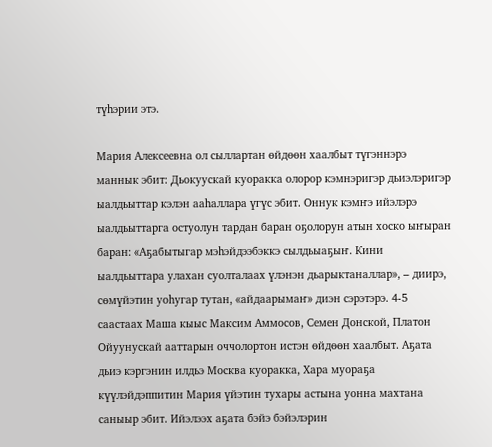түһэрии этэ.

Мария Алексеевна ол сыллартан өйдөөн хаалбыт түгэннэрэ маннык эбит: Дьокуускай куоракка олорор кэмнэригэр дьиэлэригэр ыалдьыттар кэлэн ааһаллара үгүс эбит. Оннук кэмҥэ ийэлэрэ ыалдьыттарга остуолун тардан баран оҕолорун атын хоско ыҥыран баран: «Аҕабытыгар мэһэйдээбэккэ сылдьыаҕыҥ. Кини ыалдьыттара улахан суолталаах үлэнэн дьарыктаналлар», – диирэ, сөмүйэтин уоһугар тутан, «айдаарымаҥ» диэн сэрэтэрэ. 4-5 саастаах Маша кыыс Максим Аммосов, Семен Донской, Платон Ойуунускай ааттарын оччолортон истэн өйдөөн хаалбыт. Аҕата дьиэ кэргэнин илдьэ Москва куоракка, Хара муораҕа күүлэйдэппитин Мария үйэтин тухары астына уонна махтана саныыр эбит. Ийэлээх аҕата бэйэ бэйэлэрин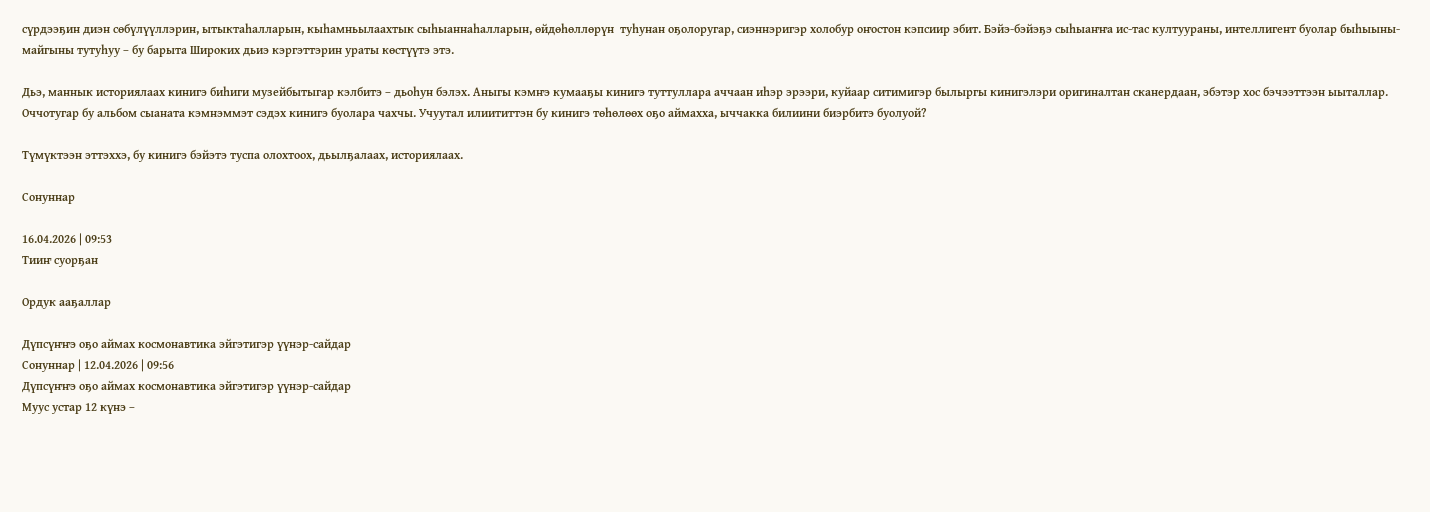сүрдээҕин диэн сөбүлүүллэрин, ытыктаһалларын, кыһамньылаахтык сыһыаннаһалларын, өйдөһөллөрүн  туһунан оҕолоругар, сиэннэригэр холобур оҥостон кэпсиир эбит. Бэйэ-бэйэҕэ сыһыаҥҥа ис-тас култуураны, интеллигент буолар быһыыны-майгыны тутуһуу – бу барыта Широких дьиэ кэргэттэрин ураты көстүүтэ этэ.

Дьэ, маннык историялаах кинигэ биһиги музейбытыгар кэлбитэ – дьоһун бэлэх. Аныгы кэмҥэ кумааҕы кинигэ туттуллара аччаан иһэр эрээри, куйаар ситимигэр былыргы кинигэлэри оригиналтан сканердаан, эбэтэр хос бэчээттээн ыыталлар. Оччотугар бу альбом сыаната кэмнэммэт сэдэх кинигэ буолара чахчы. Учуутал илиититтэн бу кинигэ төһөлөөх оҕо аймахха, ыччакка билиини биэрбитэ буолуой?

Түмүктээн эттэххэ, бу кинигэ бэйэтэ туспа олохтоох, дьылҕалаах, историялаах.

Сонуннар

16.04.2026 | 09:53
Тииҥ суорҕан

Ордук ааҕаллар

Дүпсүҥҥэ оҕо аймах космонавтика эйгэтигэр үүнэр-сайдар
Сонуннар | 12.04.2026 | 09:56
Дүпсүҥҥэ оҕо аймах космонавтика эйгэтигэр үүнэр-сайдар
Муус устар 12 күнэ –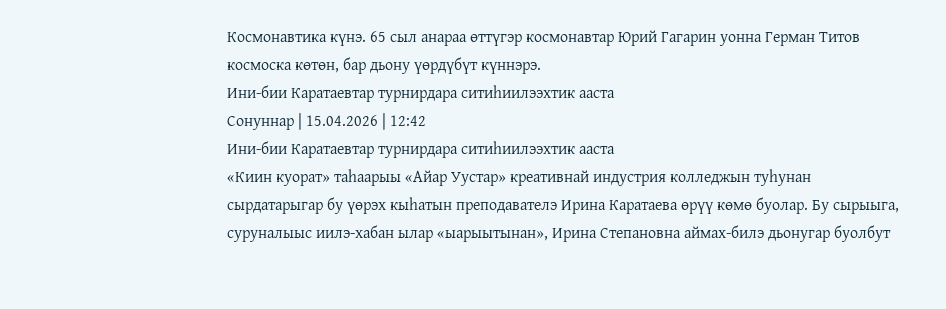Космонавтика күнэ. 65 сыл анараа өттүгэр космонавтар Юрий Гагарин уонна Герман Титов космоска көтөн, бар дьону үөрдүбүт күннэрэ.
Ини-бии Каратаевтар турнирдара ситиһиилээхтик ааста
Сонуннар | 15.04.2026 | 12:42
Ини-бии Каратаевтар турнирдара ситиһиилээхтик ааста
«Киин куорат» таһаарыы «Айар Уустар» креативнай индустрия колледжын туһунан  сырдатарыгар бу үөрэх кыһатын преподавателэ Ирина Каратаева өрүү көмө буолар. Бу сырыыга, суруналыыс иилэ-хабан ылар «ыарыытынан», Ирина Степановна аймах-билэ дьонугар буолбут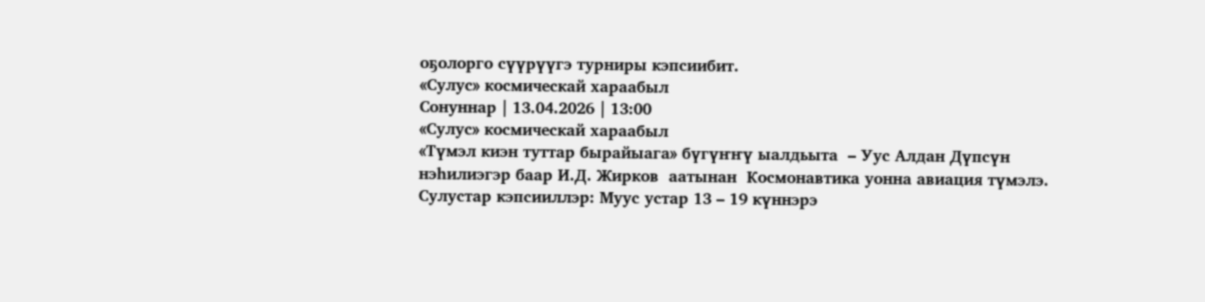оҕолорго сүүрүүгэ турниры кэпсиибит.
«Сулус» космическай хараабыл
Сонуннар | 13.04.2026 | 13:00
«Сулус» космическай хараабыл
«Түмэл киэн туттар бырайыага» бүгүҥҥү ыалдьыта  – Уус Алдан Дүпсүн нэһилиэгэр баар И.Д. Жирков  аатынан  Космонавтика уонна авиация түмэлэ.
Сулустар кэпсииллэр: Муус устар 13 – 19 күннэрэ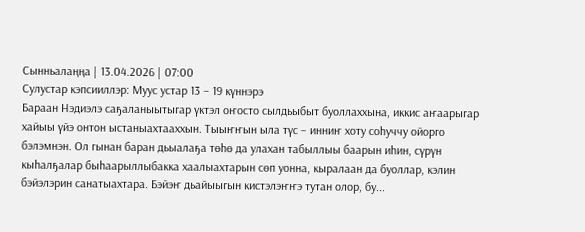Сынньалаңңа | 13.04.2026 | 07:00
Сулустар кэпсииллэр: Муус устар 13 – 19 күннэрэ
Бараан Нэдиэлэ саҕаланыытыгар үктэл оҥосто сылдьыбыт буоллаххына, иккис аҥаарыгар хайыы үйэ онтон ыстаныахтааххын. Тыыҥҥын ыла түс – инниҥ хоту соһуччу ойорго бэлэмнэн. Ол гынан баран дьыалаҕа төһө да улахан табыллыы баарын иһин, сүрүн кыһалҕалар быһаарыллыбакка хаалыахтарын сөп уонна, кыралаан да буоллар, кэлин бэйэлэрин санатыахтара. Бэйэҥ дьайыыгын кистэлэҥҥэ тутан олор, бу...